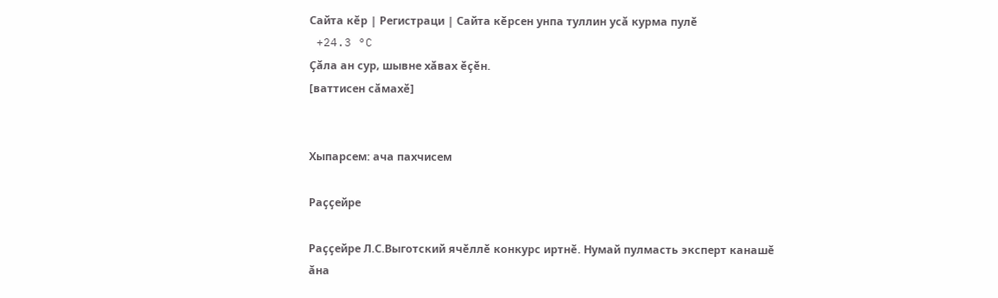Сайта кӗр | Регистраци | Сайта кӗрсен унпа туллин усӑ курма пулӗ
 +24.3 °C
Ҫӑла ан сур, шывне хӑвах ӗҫӗн.
[ваттисен сӑмахӗ]


Хыпарсем: ача пахчисем

Раҫҫейре

Раҫҫейре Л.С.Выготский ячӗллӗ конкурс иртнӗ. Нумай пулмасть эксперт канашӗ ӑна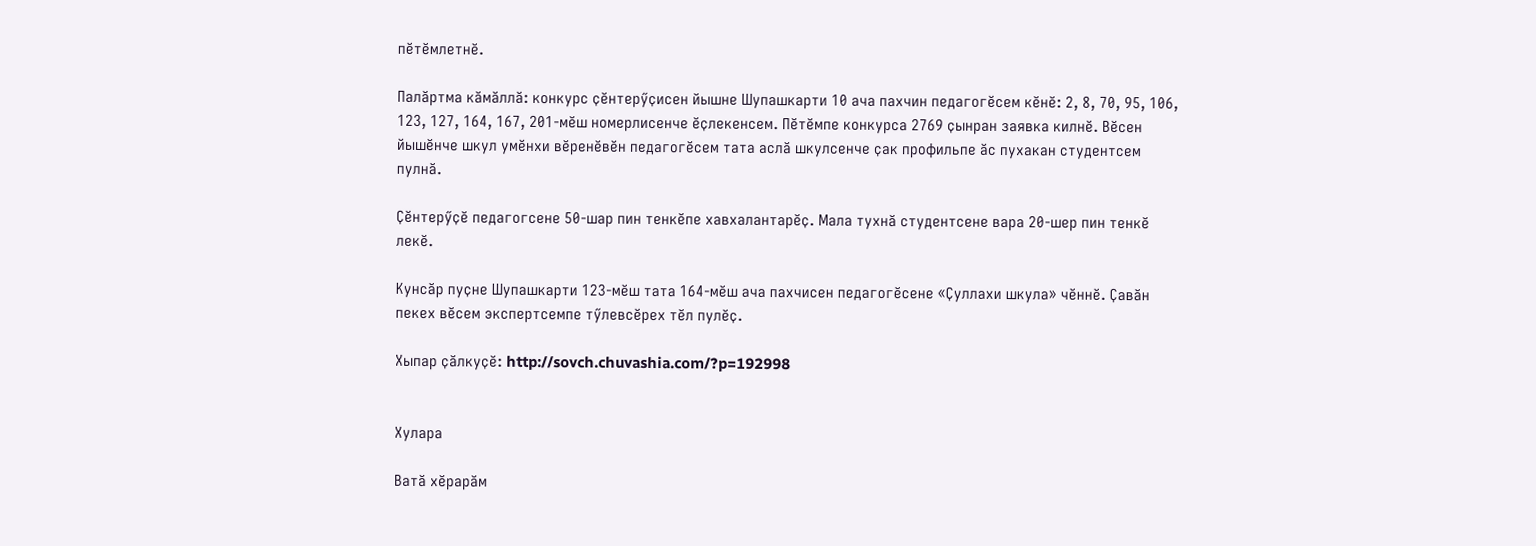пӗтӗмлетнӗ.

Палӑртма кӑмӑллӑ: конкурс ҫӗнтерӳҫисен йышне Шупашкарти 10 ача пахчин педагогӗсем кӗнӗ: 2, 8, 70, 95, 106, 123, 127, 164, 167, 201-мӗш номерлисенче ӗҫлекенсем. Пӗтӗмпе конкурса 2769 ҫынран заявка килнӗ. Вӗсен йышӗнче шкул умӗнхи вӗренӗвӗн педагогӗсем тата аслӑ шкулсенче ҫак профильпе ӑс пухакан студентсем пулнӑ.

Ҫӗнтерӳҫӗ педагогсене 50-шар пин тенкӗпе хавхалантарӗҫ. Мала тухнӑ студентсене вара 20-шер пин тенкӗ лекӗ.

Кунсӑр пуҫне Шупашкарти 123-мӗш тата 164-мӗш ача пахчисен педагогӗсене «Ҫуллахи шкула» чӗннӗ. Ҫавӑн пекех вӗсем экспертсемпе тӳлевсӗрех тӗл пулӗҫ.

Хыпар ҫӑлкуҫӗ: http://sovch.chuvashia.com/?p=192998


Хулара

Ватӑ хӗрарӑм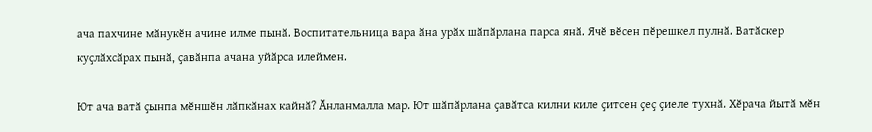ача пахчине мӑнукӗн ачине илме пынӑ. Воспитательница вара ӑна урӑх шӑпӑрлана парса янӑ. Ячӗ вӗсен пӗрешкел пулнӑ. Ватӑскер куҫлӑхсӑрах пынӑ, ҫавӑнпа ачана уйӑрса илеймен.

Ют ача ватӑ ҫынпа мӗншӗн лӑпкӑнах кайнӑ? Ӑнланмалла мар. Ют шӑпӑрлана ҫавӑтса килни киле ҫитсен ҫеҫ ҫиеле тухнӑ. Хӗрача йытӑ мӗн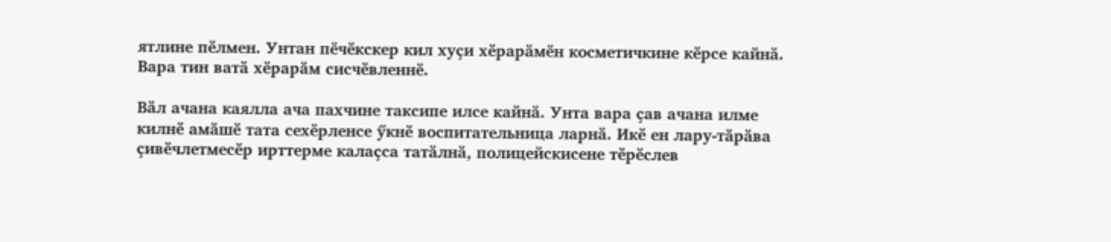ятлине пӗлмен. Унтан пӗчӗкскер кил хуҫи хӗрарӑмӗн косметичкине кӗрсе кайнӑ. Вара тин ватӑ хӗрарӑм сисчӗвленнӗ.

Вӑл ачана каялла ача пахчине таксипе илсе кайнӑ. Унта вара ҫав ачана илме килнӗ амӑшӗ тата сехӗрленсе ӳкнӗ воспитательница ларнӑ. Икӗ ен лару-тӑрӑва ҫивӗчлетмесӗр ирттерме калаҫса татӑлнӑ, полицейскисене тӗрӗслев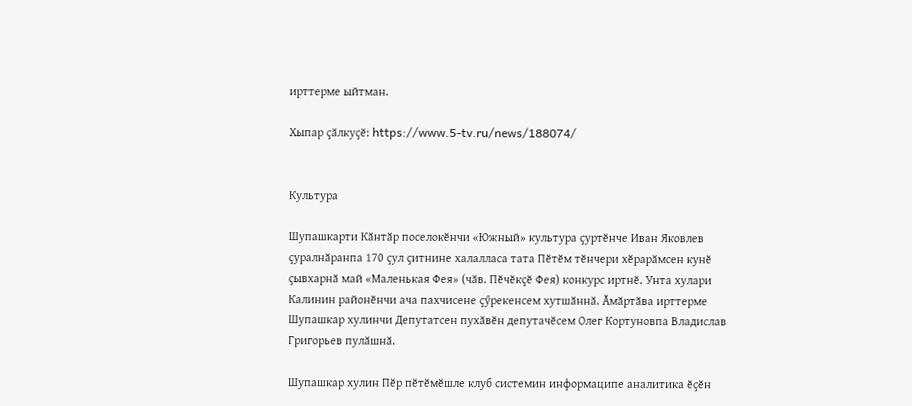ирттерме ыйтман.

Хыпар ҫӑлкуҫӗ: https://www.5-tv.ru/news/188074/


Культура

Шупашкарти Кӑнтӑр поселокӗнчи «Южный» культура ҫуртӗнче Иван Яковлев ҫуралнӑранпа 170 ҫул ҫитнине халалласа тата Пӗтӗм тӗнчери хӗрарӑмсен кунӗ ҫывхарнӑ май «Маленькая Фея» (чӑв. Пӗчӗкҫӗ Фея) конкурс иртнӗ. Унта хулари Калинин районӗнчи ача пахчисене ҫӳрекенсем хутшӑннӑ. Ӑмӑртӑва ирттерме Шупашкар хулинчи Депутатсен пухӑвӗн депутачӗсем Олег Кортуновпа Владислав Григорьев пулӑшнӑ.

Шупашкар хулин Пӗр пӗтӗмӗшле клуб системин информаципе аналитика ӗҫӗн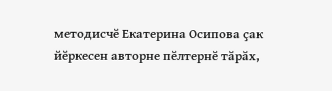методисчӗ Екатерина Осипова ҫак йӗркесен авторне пӗлтернӗ тӑрӑх,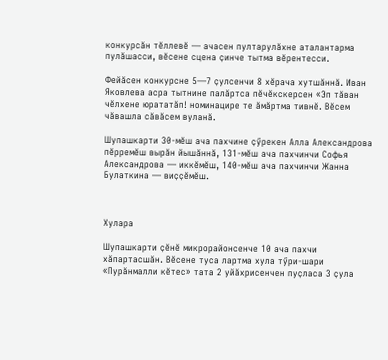конкурсӑн тӗллевӗ — ачасен пултарулӑхне аталантарма пулӑшасси, вӗсене сцена ҫинче тытма вӗрентесси.

Фейӑсен конкурсне 5—7 ҫулсенчи 8 хӗрача хутшӑннӑ. Иван Яковлева асра тытнине палӑртса пӗчӗкскерсен «Эп тӑван чӗлхене юрататӑп! номинацире те ӑмӑртма тивнӗ. Вӗсем чӑвашла сӑвӑсем вуланӑ.

Шупашкарти 30-мӗш ача пахчине ҫӳрекен Алла Александрова пӗрремӗш вырӑн йышӑннӑ, 131-мӗш ача пахчинчи Софья Александрова — иккӗмӗш, 140-мӗш ача пахчинчи Жанна Булаткина — виҫҫӗмӗш.



Хулара

Шупашкарти ҫӗнӗ микрорайонсенче 10 ача пахчи хӑпартасшӑн. Вӗсене туса лартма хула тӳри-шари «Пурӑнмалли кӗтес» тата 2 уйӑхрисенчен пуҫласа 3 ҫула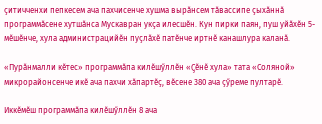ҫитичченхи пепкесем ача пахчисенче хушма вырӑнсем тӑвассипе ҫыхӑннӑ программӑсене хутшӑнса Мускавран укҫа илесшӗн. Кун пирки паян, пуш уйӑхӗн 5-мӗшӗнче, хула администрацийӗн пуҫлӑхӗ патӗнче иртнӗ канашлура каланӑ.

«Пурӑнмалли кӗтес» программӑпа килӗшӳллӗн «Ҫӗнӗ хула» тата «Соляной» микрорайонсенче икӗ ача пахчи хӑпартӗҫ, вӗсене 380 ача ҫӳреме пултарӗ.

Иккӗмӗш программӑпа килӗшӳллӗн 8 ача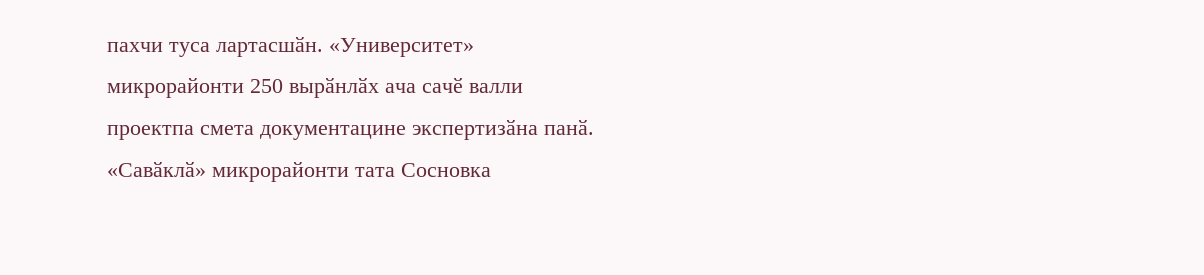пахчи туса лартасшӑн. «Университет» микрорайонти 250 вырӑнлӑх ача сачӗ валли проектпа смета документацине экспертизӑна панӑ. «Савӑклӑ» микрорайонти тата Сосновка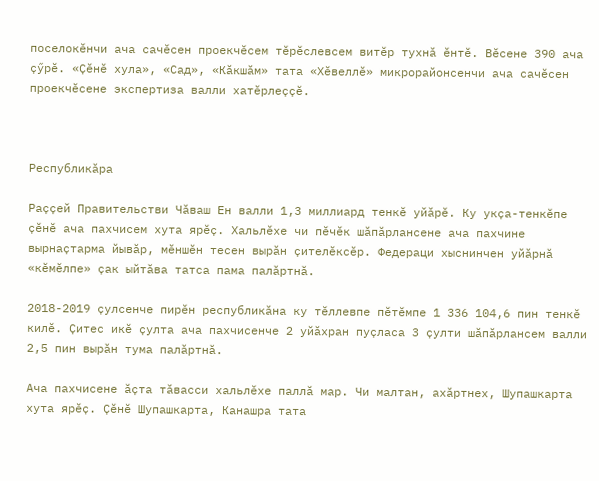поселокӗнчи ача сачӗсен проекчӗсем тӗрӗслевсем витӗр тухнӑ ӗнтӗ. Вӗсене 390 ача ҫӳрӗ. «Ҫӗнӗ хула», «Сад», «Кӑкшӑм» тата «Хӗвеллӗ» микрорайонсенчи ача сачӗсен проекчӗсене экспертиза валли хатӗрлеҫҫӗ.



Республикӑра

Раҫҫей Правительстви Чӑваш Ен валли 1,3 миллиард тенкӗ уйӑрӗ. Ку укҫа-тенкӗпе ҫӗнӗ ача пахчисем хута ярӗҫ. Хальлӗхе чи пӗчӗк шӑпӑрлансене ача пахчине вырнаҫтарма йывӑр, мӗншӗн тесен вырӑн ҫителӗксӗр. Федераци хыснинчен уйӑрнӑ «кӗмӗлпе» ҫак ыйтӑва татса пама палӑртнӑ.

2018-2019 ҫулсенче пирӗн республикӑна ку тӗллевпе пӗтӗмпе 1 336 104,6 пин тенкӗ килӗ. Ҫитес икӗ ҫулта ача пахчисенче 2 уйӑхран пуҫласа 3 ҫулти шӑпӑрлансем валли 2,5 пин вырӑн тума палӑртнӑ.

Ача пахчисене ӑҫта тӑвасси хальлӗхе паллӑ мар. Чи малтан, ахӑртнех, Шупашкарта хута ярӗҫ. Ҫӗнӗ Шупашкарта, Канашра тата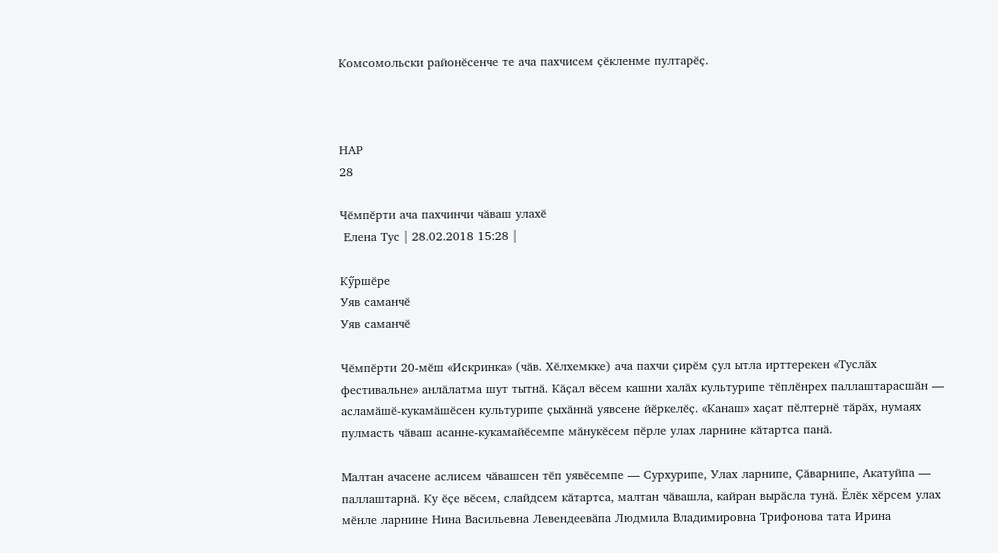Комсомольски районӗсенче те ача пахчисем ҫӗкленме пултарӗҫ.



НАР
28

Чӗмпӗрти ача пахчинчи чӑваш улахӗ
 Елена Тус | 28.02.2018 15:28 |

Кӳршӗре
Уяв саманчӗ
Уяв саманчӗ

Чӗмпӗрти 20-мӗш «Искринка» (чӑв. Хӗлхемкке) ача пахчи ҫирӗм ҫул ытла ирттерекен «Туслӑх фестивальне» анлӑлатма шут тытнӑ. Кӑҫал вӗсем кашни халӑх культурипе тӗплӗнрех паллаштарасшӑн — асламӑшӗ-кукамӑшӗсен культурипе ҫыхӑннӑ уявсене йӗркелӗҫ. «Канаш» хаҫат пӗлтернӗ тӑрӑх, нумаях пулмасть чӑваш асанне-кукамайӗсемпе мӑнукӗсем пӗрле улах ларнине кӑтартса панӑ.

Малтан ачасене аслисем чӑвашсен тӗп уявӗсемпе — Сурхурипе, Улах ларнипе, Ҫӑварнипе, Акатуйпа — паллаштарнӑ. Ку ӗҫе вӗсем, слайдсем кӑтартса, малтан чӑвашла, кайран вырӑсла тунӑ. Ӗлӗк хӗрсем улах мӗнле ларнине Нина Васильевна Левендеевӑпа Людмила Владимировна Трифонова тата Ирина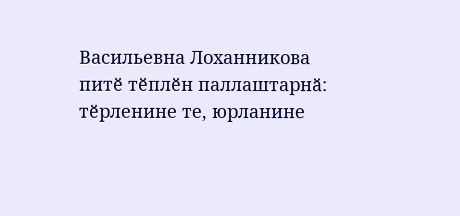Васильевна Лоханникова питӗ тӗплӗн паллаштарнӑ: тӗрленине те, юрланине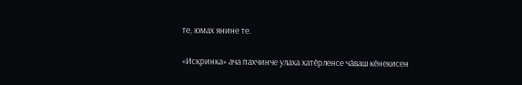те, юмах янине те.

«Искринка» ача пахчинче улаха хатӗрленсе чӑваш кӗнекисен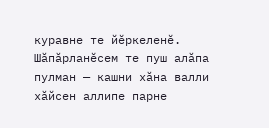куравне те йӗркеленӗ. Шӑпӑрланӗсем те пуш алӑпа пулман — кашни хӑна валли хӑйсен аллипе парне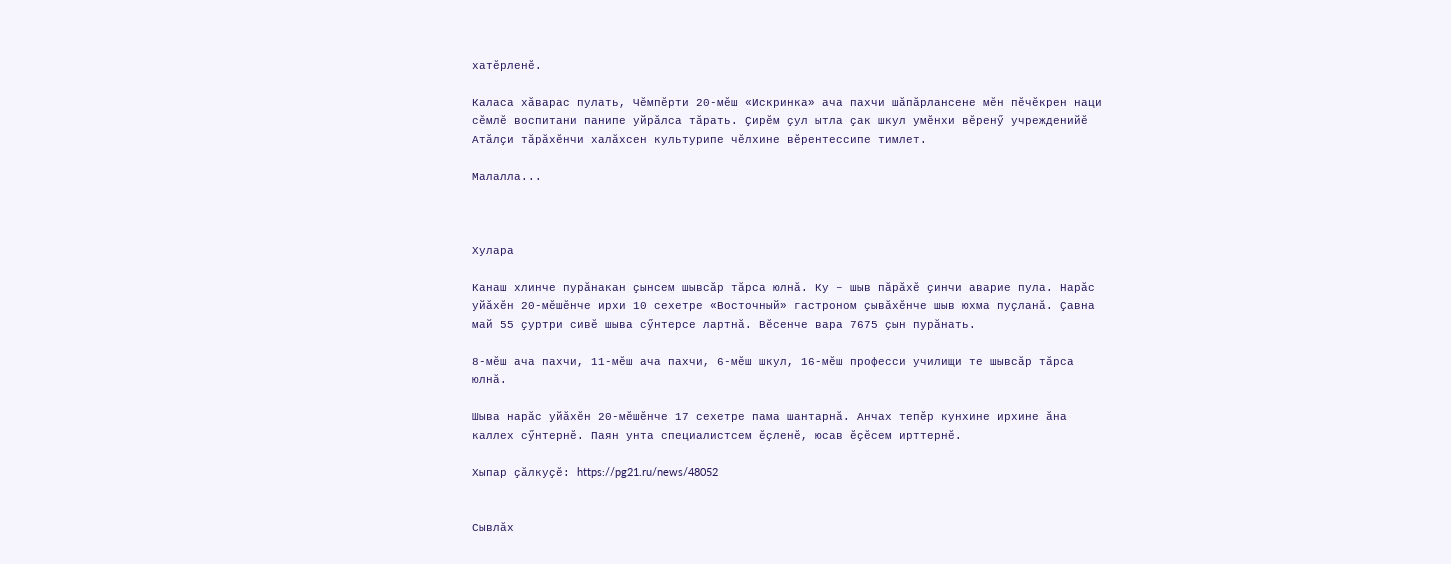хатӗрленӗ.

Каласа хӑварас пулать, Чӗмпӗрти 20-мӗш «Искринка» ача пахчи шӑпӑрлансене мӗн пӗчӗкрен наци сӗмлӗ воспитани панипе уйрӑлса тӑрать. Ҫирӗм ҫул ытла ҫак шкул умӗнхи вӗренӳ учрежденийӗ Атӑлҫи тӑрӑхӗнчи халӑхсен культурипе чӗлхине вӗрентессипе тимлет.

Малалла...



Хулара

Канаш хлинче пурӑнакан ҫынсем шывсӑр тӑрса юлнӑ. Ку – шыв пӑрӑхӗ ҫинчи аварие пула. Нарӑс уйӑхӗн 20-мӗшӗнче ирхи 10 сехетре «Восточный» гастроном ҫывӑхӗнче шыв юхма пуҫланӑ. Ҫавна май 55 ҫуртри сивӗ шыва сӳнтерсе лартнӑ. Вӗсенче вара 7675 ҫын пурӑнать.

8-мӗш ача пахчи, 11-мӗш ача пахчи, 6-мӗш шкул, 16-мӗш професси училищи те шывсӑр тӑрса юлнӑ.

Шыва нарӑс уйӑхӗн 20-мӗшӗнче 17 сехетре пама шантарнӑ. Анчах тепӗр кунхине ирхине ӑна каллех сӳнтернӗ. Паян унта специалистсем ӗҫленӗ, юсав ӗҫӗсем ирттернӗ.

Хыпар ҫӑлкуҫӗ: https://pg21.ru/news/48052


Сывлӑх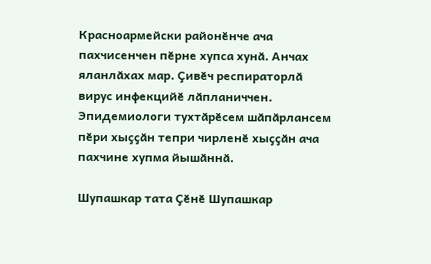Красноармейски районӗнче ача пахчисенчен пӗрне хупса хунӑ. Анчах яланлӑхах мар. Ҫивӗч респираторлӑ вирус инфекцийӗ лӑпланиччен. Эпидемиологи тухтӑрӗсем шӑпӑрлансем пӗри хыҫҫӑн тепри чирленӗ хыҫҫӑн ача пахчине хупма йышӑннӑ.

Шупашкар тата Ҫӗнӗ Шупашкар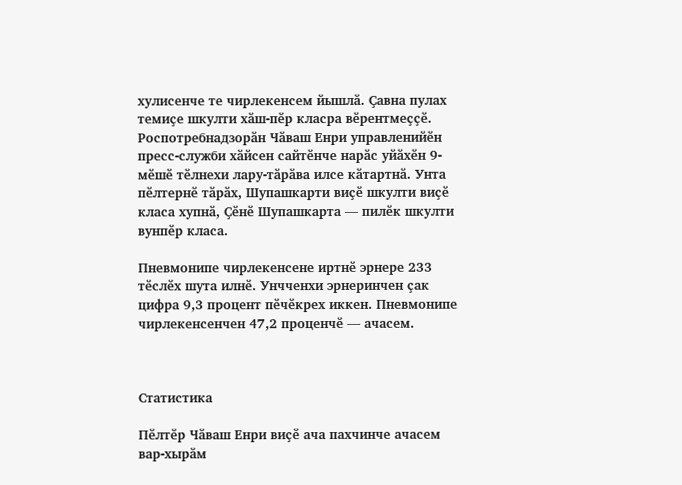хулисенче те чирлекенсем йышлӑ. Ҫавна пулах темиҫе шкулти хӑш-пӗр класра вӗрентмеҫҫӗ. Роспотребнадзорӑн Чӑваш Енри управленийӗн пресс-служби хӑйсен сайтӗнче нарӑс уйӑхӗн 9-мӗшӗ тӗлнехи лару-тӑрӑва илсе кӑтартнӑ. Унта пӗлтернӗ тӑрӑх, Шупашкарти виҫӗ шкулти виҫӗ класа хупнӑ, Ҫӗнӗ Шупашкарта — пилӗк шкулти вунпӗр класа.

Пневмонипе чирлекенсене иртнӗ эрнере 233 тӗслӗх шута илнӗ. Унчченхи эрнеринчен ҫак цифра 9,3 процент пӗчӗкрех иккен. Пневмонипе чирлекенсенчен 47,2 проценчӗ — ачасем.



Статистика

Пӗлтӗр Чӑваш Енри виҫӗ ача пахчинче ачасем вар-хырӑм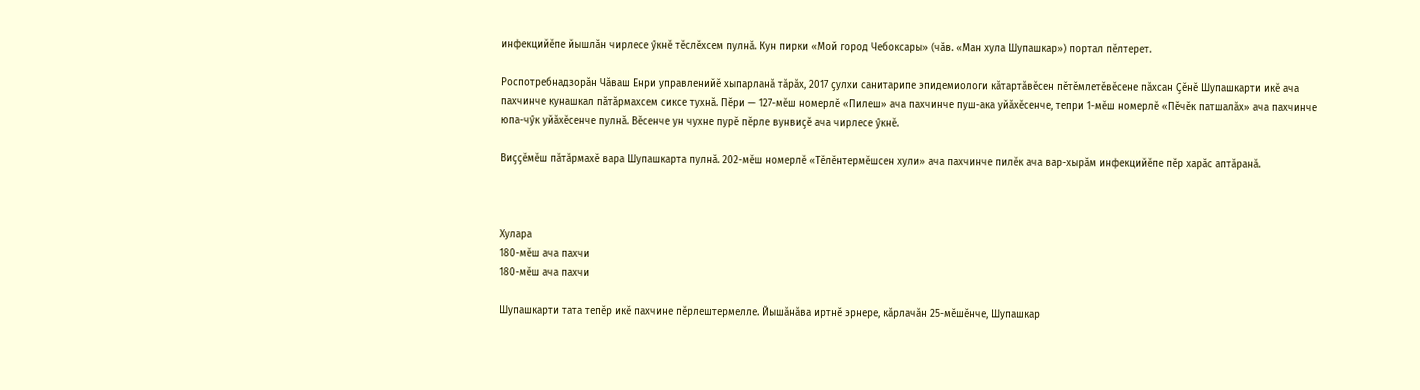инфекцийӗпе йышлӑн чирлесе ӳкнӗ тӗслӗхсем пулнӑ. Кун пирки «Мой город Чебоксары» (чӑв. «Ман хула Шупашкар») портал пӗлтерет.

Роспотребнадзорӑн Чӑваш Енри управленийӗ хыпарланӑ тӑрӑх, 2017 ҫулхи санитарипе эпидемиологи кӑтартӑвӗсен пӗтӗмлетӗвӗсене пӑхсан Ҫӗнӗ Шупашкарти икӗ ача пахчинче кунашкал пӑтӑрмахсем сиксе тухнӑ. Пӗри — 127-мӗш номерлӗ «Пилеш» ача пахчинче пуш-ака уйӑхӗсенче, тепри 1-мӗш номерлӗ «Пӗчӗк патшалӑх» ача пахчинче юпа-чӳк уйӑхӗсенче пулнӑ. Вӗсенче ун чухне пурӗ пӗрле вунвиҫӗ ача чирлесе ӳкнӗ.

Виҫҫӗмӗш пӑтӑрмахӗ вара Шупашкарта пулнӑ. 202-мӗш номерлӗ «Тӗлӗнтермӗшсен хули» ача пахчинче пилӗк ача вар-хырӑм инфекцийӗпе пӗр харӑс аптӑранӑ.



Хулара
180-мӗш ача пахчи
180-мӗш ача пахчи

Шупашкарти тата тепӗр икӗ пахчине пӗрлештермелле. Йышӑнӑва иртнӗ эрнере, кӑрлачӑн 25-мӗшӗнче, Шупашкар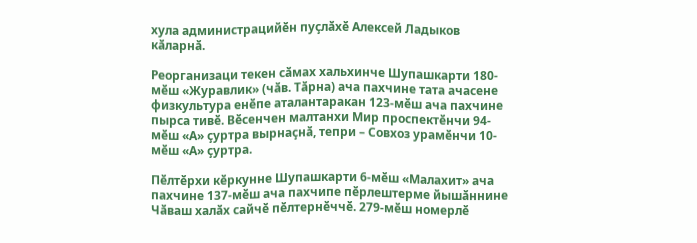хула администрацийӗн пуҫлӑхӗ Алексей Ладыков кӑларнӑ.

Реорганизаци текен сӑмах хальхинче Шупашкарти 180-мӗш «Журавлик» (чӑв. Тӑрна) ача пахчине тата ачасене физкультура енӗпе аталантаракан 123-мӗш ача пахчине пырса тивӗ. Вӗсенчен малтанхи Мир проспектӗнчи 94-мӗш «А» ҫуртра вырнаҫнӑ, тепри – Совхоз урамӗнчи 10-мӗш «А» ҫуртра.

Пӗлтӗрхи кӗркунне Шупашкарти 6-мӗш «Малахит» ача пахчине 137-мӗш ача пахчипе пӗрлештерме йышӑннине Чӑваш халӑх сайчӗ пӗлтернӗччӗ. 279-мӗш номерлӗ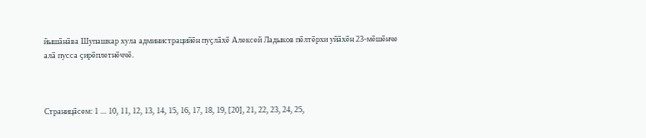йышӑнӑва Шупашкар хула администрацийӗн пуҫлӑхӗ Алексей Ладыков пӗлтӗрхи уйӑхӗн 23-мӗшӗнче алӑ пусса ҫирӗплетнӗччӗ.



Страницӑсем: 1 ... 10, 11, 12, 13, 14, 15, 16, 17, 18, 19, [20], 21, 22, 23, 24, 25,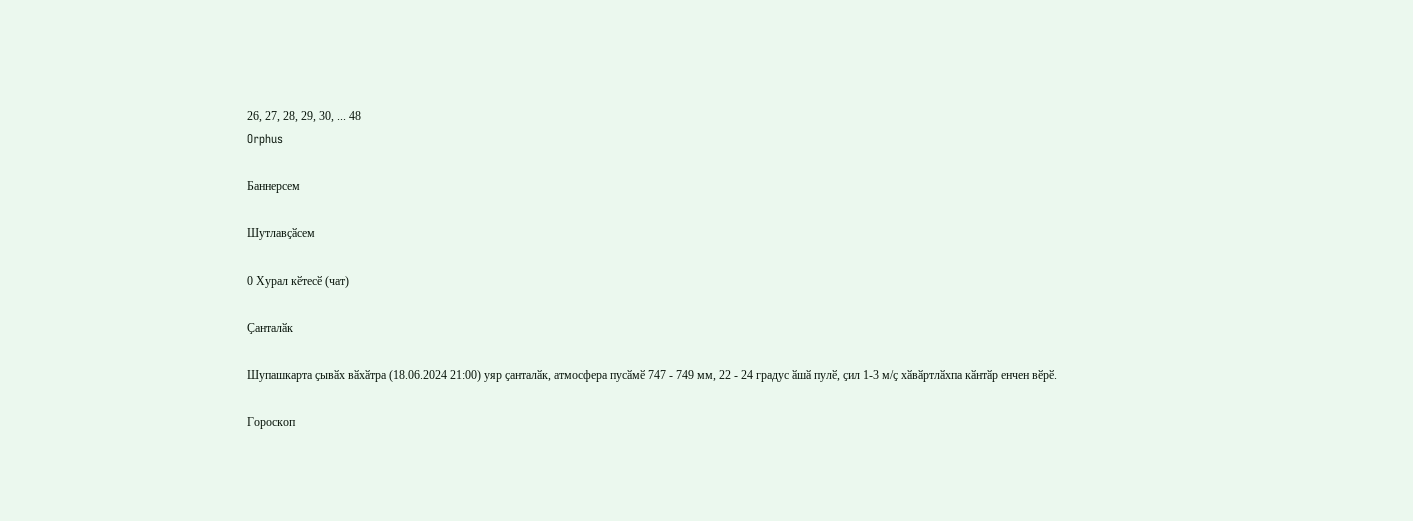26, 27, 28, 29, 30, ... 48
Orphus

Баннерсем

Шутлавҫӑсем

0 Хурал кӗтесӗ (чат)

Ҫанталӑк

Шупашкарта ҫывӑх вӑхӑтра (18.06.2024 21:00) уяр ҫанталӑк, атмосфера пусӑмӗ 747 - 749 мм, 22 - 24 градус ӑшӑ пулӗ, ҫил 1-3 м/ҫ хӑвӑртлӑхпа кӑнтӑр енчен вӗрӗ.

Гороскоп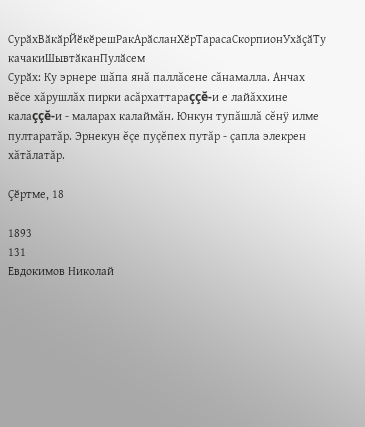СурӑхВӑкӑрЙӗкӗрешРакАрӑсланХӗрТарасаСкорпионУхӑҫӑТу качакиШывтӑканПулӑсем
Сурӑх: Ку эрнере шăпа янă паллăсене сăнамалла. Анчах вĕсе хăрушлăх пирки асăрхаттараççĕ-и е лайăххине калаççĕ-и - маларах калаймăн. Юнкун тупăшлă сĕнÿ илме пултаратăр. Эрнекун ĕçе пуçĕпех путăр - çапла элекрен хăтăлатăр.

Ҫӗртме, 18

1893
131
Евдокимов Николай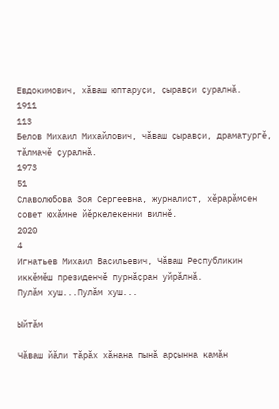Евдокимович, xӑваш юптаруҫи, ҫыравҫи ҫуралнӑ.
1911
113
Белов Михаил Михайлович, чӑваш ҫыравҫи, драматургӗ, тӑлмачӗ ҫуралнӑ.
1973
51
Славолюбова Зоя Сергеевна, журналист, хӗрарӑмсен совет юхӑмне йӗркелекенни вилнӗ.
2020
4
Игнатьев Михаил Васильевич, Чӑваш Республикин иккӗмӗш президенчӗ пурнӑҫран уйрӑлнӑ.
Пулӑм хуш...Пулӑм хуш...

Ыйтӑм

Чӑваш йӑли тӑрӑх хӑнана пынӑ арҫынна камӑн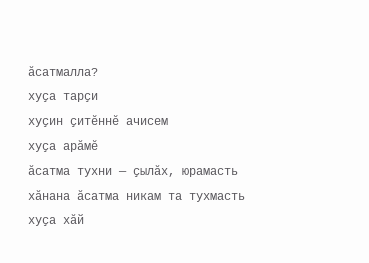ӑсатмалла?
хуҫа тарҫи
хуҫин ҫитӗннӗ ачисем
хуҫа арӑмӗ
ӑсатма тухни — ҫылӑх, юрамасть
хӑнана ӑсатма никам та тухмасть
хуҫа хӑй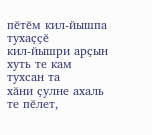пӗтӗм кил-йышпа тухаҫҫӗ
кил-йышри арҫын
хуть те кам тухсан та
хӑни ҫулне ахаль те пӗлет,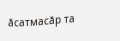ӑсатмасӑр та